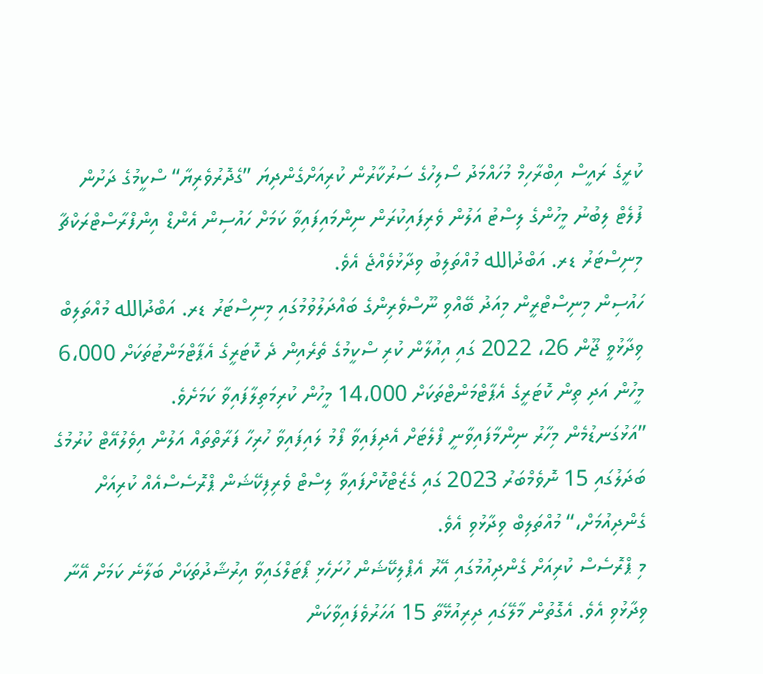ކުރީގެ ރައީސް އިބްރާހިމް މުހައްމަދު ސޯލިހުގެ ސަރުކާރުން ކުރިއަށްގެންދިޔަ ”ގެދޮރުވެރިޔާ“ ސްކީމުގެ ދަށުން ފުލެޓް ލިބުނު މީހުންގެ ލިސްޓު އަލުން ވެރިފައިކުރަން ނިންމައިފައިވާ ކަމަށް ހައުސިން އެންޑް އިންފްރާސްޓްރަކްޗާ މިނިސްޓަރު ޑރ. އަބްދުالله މުއްތަލިބު ވިދާޅުވެއްޖެ އެވެ.
ހައުސިން މިނިސްޓްރީން މިއަދު ބޭއްވި ނޫސްވެރިންގެ ބައްދަލުވުމުގައި މިނިސްޓަރު ޑރ. އަބްދުالله މުއްތަލިބް ވިދާޅުވީ ޖޫން 26، 2022 ގައި އިއުލާން ކުރި ސްކީމުގެ ތެރެއިން ދެ ކޮޓަރީގެ އެޕާޓްމަންޓުތަކަށް 6،000 މީހުން އަދި ތިން ކޮޓަރީގެ އެޕާޓްމަންޓްތަކަށް 14،000 މީހުން ކުރިމަތިލާފައިވާ ކަމަށެވެ.
”އަޅުގަނޑުމެން މިހާރު ނިންމާފައިވާނީ ފްލެޓަށް އެދިފައިވާ ފޯމު ލައިފައިވާ ހުރިހާ ފަރާތްތައް އަލުން އިވެލުއޭޓް ކުރުމުގެ ބަދަލުގައި 15 ނޮވެމްބަރު 2023 ގައި ގެޒެޓްކޮށްފައިވާ ލިސްޓް ވެރިފިކޭޝަން ޕްރޮސެސްއެއް ކުރިއަށް ގެންދިއުމަށް،“ މުއްތަލިބް ވިދާޅުވި އެވެ.
މި ޕްރޮސެސް ކުރިއަށް ގެންދިއުމުގައި އޭރު އެޕްލިކޭޝަން ހުށަހެޅި ޕޯޓަލްގައިވާ އިރުޝާދުތަކަށް ބަލާނެ ކަމަށް އޭނާ ވިދާޅުވި އެވެ. އެގޮތުން މާލޭގައި ދިރިއުޅޭތާ 15 އަހަރުވެފައިވާކަން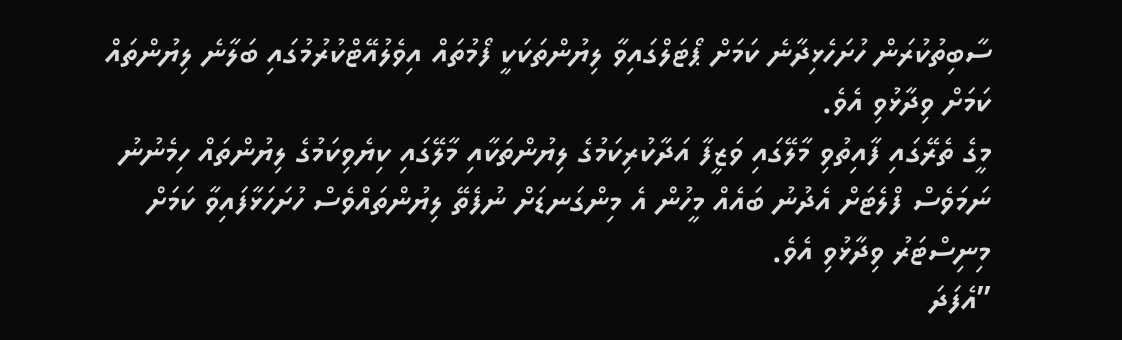ސާބިތުކުރަން ހުށަހެޅިދާނެ ކަމަށް ޕޯޓަލްގައިވާ ލިޔުންތަކަކީ ފޯމުތައް އިވެލުއޭޓްކުރުމުގައި ބަލާނެ ލިޔުންތައް ކަމަށް ވިދާޅުވި އެވެ.
މީގެ ތެރޭގައި ފާއިތުވި މާލޭގައި ވަޒީފާ އަދާކުރިކަމުގެ ލިޔުންތަކާއި މާލޭގައި ކިޔެވިކަމުގެ ލިޔުންތައް ހިމެނުނު ނަމަވެސް ފްލެޓަށް އެދުނު ބައެއް މީހުން އެ މިންގަނޑަށް ނުފެތޭ ލިޔުންތައްވެސް ހުށަހަޅާފައިވާ ކަމަށް މިނިސްޓަރު ވިދާޅުވި އެވެ.
”އެފަދަ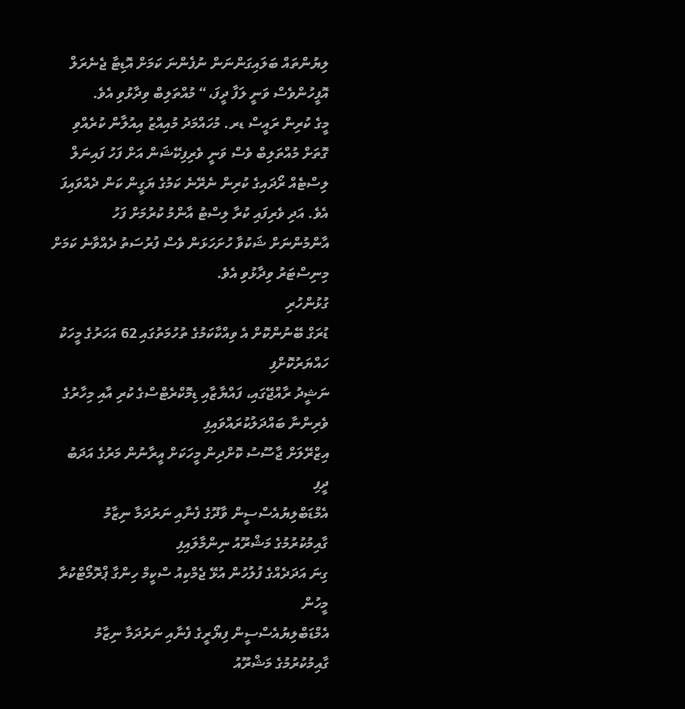ލިޔުންތައް ބަލައިގަންނަން ނުފެންނަ ކަމަށް އޮޑިޓާ ޖެނެރަލް އޮފީހުންވެސް ވަނީ ލަފާ ދީފަ،“ މުއްތަލިބް ވިދާޅުވި އެވެ.
މީގެ ކުރިން ރައީސް ޑރ. މުހައްމަދު މުއިއްޒު އިއުލާން ކުރެއްވި ގޮތަށް މުއްތަލިބް ވެސް ވަނީ ވެރިފިކޭޝަން އަށް ފަހު ފައިނަލް ލިސްޓެއް ރޯދައިގެ ކުރިން ނެރޭނެ ކަމުގެ ޔަގީން ކަން ދެއްވައިފަ އެވެ. އަދި ވެރިފައި ކުރާ ލިސްޓު އާންމު ކުރުމަށް ފަހު އާންމުންނަށް ޝަކުވާ ހުށަހަޅަން ވެސް ފުރުސަތު ދެއްވާނެ ކަމަށް މިނިސްޓަރު ވިދާޅުވި އެވެ.
ގުޅުންހުރި
ޑުރަގް ބޭނުންކޮށް އެ ވިއްކާކަމުގެ ތުހުމަތުގައި 62 އަހަރުގެ މީހަކު ހައްޔަރުކޮށްފި
ނަޝީދު ރާއްޖޭގައި، ފައްޔާޒާއި ޑިމޮކްރެޓްސްގެ ކުރި އާއި މިހާރުގެ ވެރިންނާ ބައްދަލުކުރައްވައިފި
އިޒްރޭލަށް ޖާސޫސު ކޮށްދިން މީހަކަށް އީރާނުން މަރުގެ އަދަބު ދީފި
އެމްޑަބްލިޔުއެސްސީން ވާދޫގެ ފެނާއި ނަރުދަމާ ނިޒާމު ގާއިމުކުރުމުގެ މަޝްރޫއު ނިންމާލައިފި
ގިނަ އަދަދެއްގެ ފުލުހުން އުޅޭ ޖެމްކިއު ސްކީމް ހިންގާ ޕްރޮމޯޓްކުރާ މީހުން
އެމްޑަބްލިޔުއެސްސީން ފިޔޯރީގެ ފެނާއި ނަރުދަމާ ނިޒާމު ގާއިމުކުރުމުގެ މަޝްރޫއު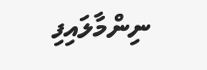ނިންމާލައިފި